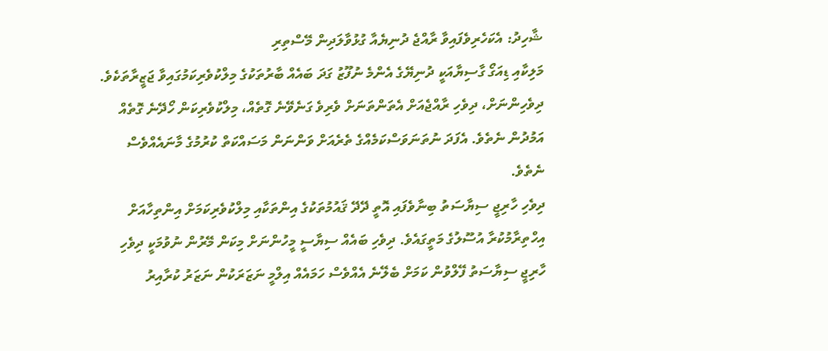ޝާހިދު: އެކަހެރިވެފައިވާ ރާއްޖެ ދުނިޔެއާ ގުޅުވާލަދިން މޭސްތިރި
މަލިކާއި ޑިއަގޯ ގާސިޔާއަކީ ދުނިޔޭގެ އެންމެ ނުފޫޒު ގަދަ ބައެއް ބާރުތަކުގެ މިލްކުވެރިކަމުގައިވާ ޖަޒީރާތަކެވެ. ދިވެހިންނަށް، ދިވެހި ރާއްޖެއަށް އެތަންތަނަށް ވެރިވެ ގަނެވޭނެ ގޮތެއް، މިލްކުވެރިކަން ހޯދޭނެ ގޮތެއް އަމުދުން ނެތެވެ. އެފަދަ ނުތަނަވަސްކަމެއްގެ ތެރެއަށް ވަންނަން މަސައްކަތް ކުރުމުގެ މާނައެއްވެސް ނެތެވެ.
ދިވެހި ހާރިޖީ ސިޔާސަތު ބިނާވެފައި އޮތީ ދޭދޭ ޤައުމުތަކުގެ އިންތަކާއި މިލްކުވެރިކަމަށް އިންތިހާއަށް އިހްތިރާމުކުރާ އުސޫލުގެ މަތީގައެވެ. ދިވެހި ބައެއް ސިޔާސީ މީހުންނަށް މިކަން މޭރުން ނުވުމަކީ ދިވެހި ހާރިޖީ ސިޔާސަތު ފޭލްވުން ކަމަށް ބެލޭނެ އެއްވެސް ހަމައެއް އިލްމީ ނަޒަރަކުން ނަޒަރު ކުރާއިރު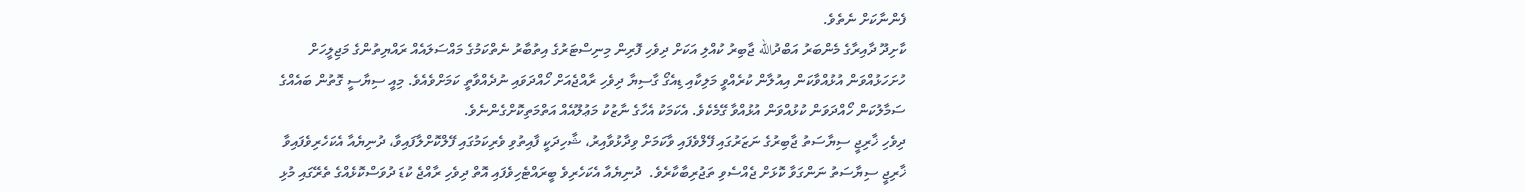ފެންނާކަށް ނެތެވެ.
ކާށިދޫ ދާއިރާގެ މެންބަރު އަބްދުالله ޖާބިރު ކުއްލި އަކަށް ދިވެހި ފޮރިން މިނިސްޓަރުގެ އިތުބާރު ނެތްކަމުގެ މައްސަލައެއް ރައްޔިތުންގެ މަޖިލީހަށް ހުށަހަޅުއްވަން އުޅުއްވާކަން އިއުލާން ކުރެއްވީ މަލިކާއި ޑިއެގޯ ގާސިޔާ ދިވެހި ރާއްޖެއަށް ހޯއްދަވައި ނުދެއްވާތީ ކަމަށްވެއެވެ. މިއީ ސިޔާސީ ގޮތުން ބައެއްގެ ސަމާލުކަން ހޯއްދަވަން ކުޅުއްވަން އުޅުއްވާ ގޭމެކެވެ. އެކަމަކު އެހާގެ ނާޒުކު މަޢުލޫއެއް އަތްމަތިކޮށްގެންނެވެ.
ދިވެހި ޚާރިޖީ ސިޔާސަތު ޖާބިރުގެ ނަޒަރުގައި ފޭލްވެފައި ވާކަމަށް ވިދާޅުވާއިރު، ޝާހިދަކީ ފާއިތުވި ވެރިކަމުގައި ފޭލްކޮށްލާފައިވާ، ދުނިޔެއާ އެކަހެރިވެފައިވާ ޚާރިޖީ ސިޔާސަތު ނަންގަވާ ކޮޅަށް ޖެއްސެވި ތަޖުރިބާކާރެވެ.  ދުނިޔެއާ އެކަހެރިވެ ބީރައްޓެހިވެފައި އޮތް ދިވެހި ރާއްޖެ ކުޑަ ދުވަސްކޮޅެއްގެ ތެރޭގައި މުޅި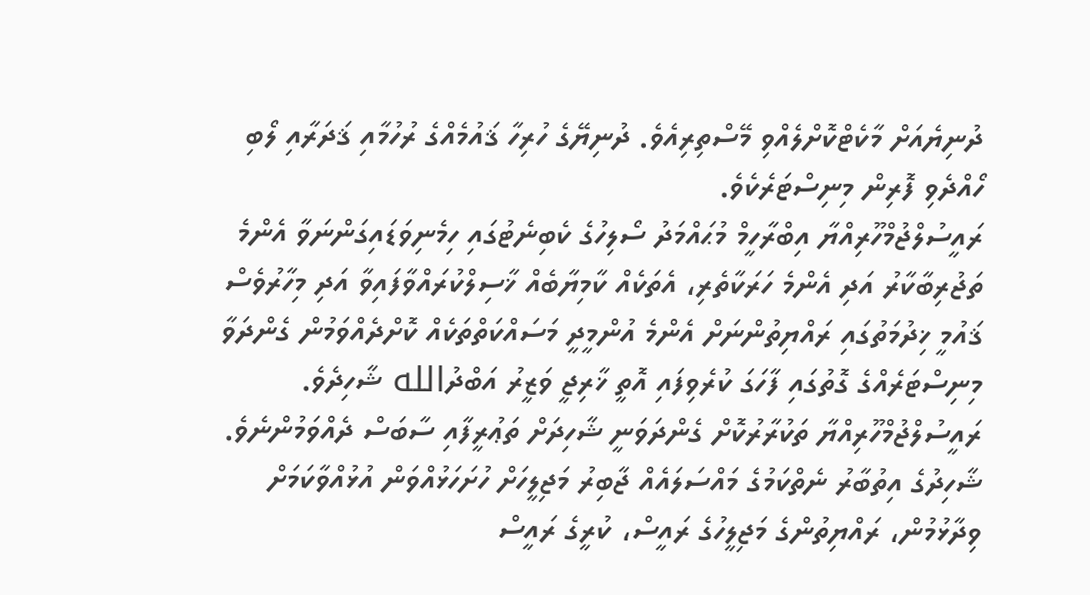ދުނިޔެއަށް މާކެޓްކޮށްލެއްވި މޭސްތިރިއެވެ. ދުނިޔޭގެ ހުރިހާ ޤައުމެއްގެ ރުހުމާއި ޤަދަރާއި ލޯބި ހޯއްދެވި ފޮރިން މިނިސްޓަރެކެވެ.
ރައީސުލްޖުމްހޫރިއްޔާ އިބްރާހީމް މުޙައްމަދު ސޯލިހުގެ ކެބިނެޓުގައި ހިމެނިވަޑައިގަންނަވާ އެންމެ ތަޖުރިބާކާރު އަދި އެންމެ ހަރަކާތެރި، އެތަކެއް ކާމިޔާބެއް ޚާސިލްކުރައްވާފައިވާ އަދި މިހާރުވެސް ޤައުމީ ޚިދުމަތުގައި ރައްޔިތުންނަށް އެންމެ އުންމީދީ މަސައްކަތްތަކެއް ކޮށްދެއްވަމުން ގެންދަވާ މިނިސްޓަރެއްގެ ގޮތުގައި ފާހަގަ ކުރެވިފައި އޮތީ ޚާރިޖީ ވަޒީރު އަބްދުالله ޝާހިދެވެ. ރައީސުލްޖުމްހޫރިއްޔާ ތަކުރާރުކޮށް ގެންދަވަނީ ޝާހިދަށް ތަޢުރީފާއި ސާބަސް ދެއްވަމުންނެވެ.
ޝާހިދުގެ އިތުބާރު ނެތްކަމުގެ މައްސަލައެއް ޖާބިރު މަޖިލީހަށް ހުށަހަޅުއްވަން އުޅުއްވާކަމަށް ވިދާޅުމުން، ރައްޔިތުންގެ މަޖިލީހުގެ ރައީސް، ކުރީގެ ރައީސް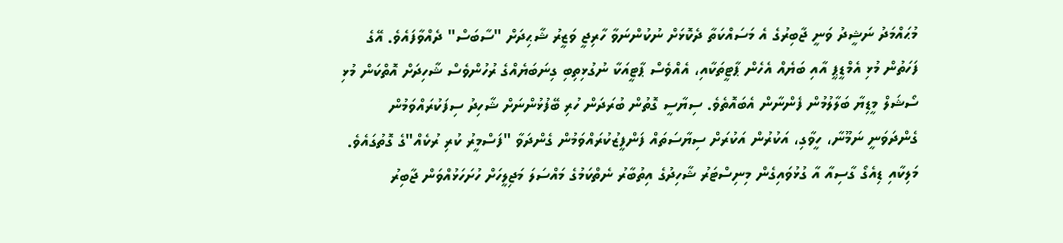މުޙައްމަދު ނަޝީދު ވަނީ ޖާބިރުގެ އެ މަސައްކަތާ ދެކޮޅަށް ނުކުންނަވާ ހާރިޖީ ވަޒީރު ޝާޙިދަށް "ސާބަސް" ދެއްވާފައެވެ. އޭގެ ފަހަތުން މުޅި އެމްޑީޕީ އާއި ބަޔެއް އެހެން ޕާޓީތަކާއި، އެއްވެސް ޕާޓީއަކާ ނުގުޅިތިބި ގިނަބަޔެއްގެ ރުހުންވެސް ޝާހިދަށް އޮތްކަން މުޅި ސޯޝަލް މީޑިޔާ ބަލާލުމުން ފެންނާން އެބައޮތެވެ. ސިޔާސީ ގޮތުން ބުރަދަން ހުރި ބޭފުޅުންނަށް ޝާހިދު ސިފަކުރައްވަމުން ގެންދަވަނީ ނަމޫނާ، ހީވާގި، އަކުރުން އަކުރަށް ސިޔާސަތައް ފަންފީޒުކުރައްވަމުން ގެންދަވާ "ފަސްމީރު ކުރި ރުކެއް"ގެ ގޮތުގައެވެ.
މަލިކާއި ޑިއެގޯ ގާސިއާ އާ ގުޅުވައިގެން މިނިސްޓަރު ޝާހިދުގެ އިތުބާރު ނެތްކަމުގެ މައްސަލަ މަޖިލީހަށް ހުށަހަޅުއްވަން ޖާބިރު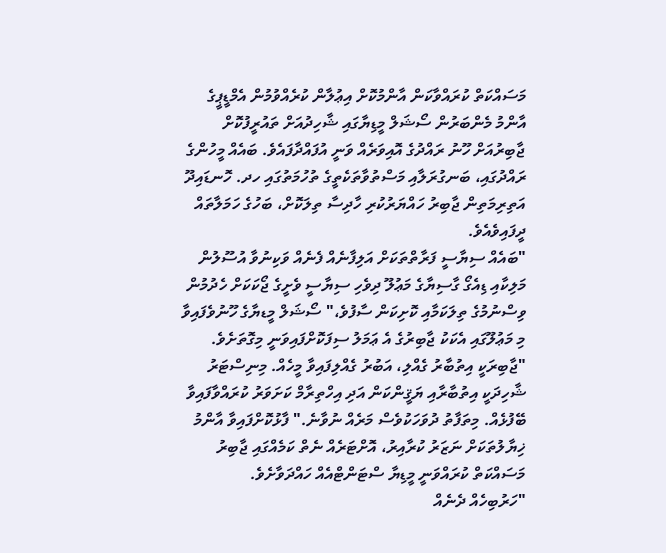މަސައްކަތް ކުރައްވާކަން އާންމުކޮށް އިޢުލާން ކުރެއްވުމުން އެމްޑީޕީގެ އާންމު މެންބަރުން ސޯޝަލް މީޑިޔާގައި ޝާހިދުއަށް ތައުރީފުކޮށް ޖާބިރުއަށް ހޫނު ރައްދުގެ އޮއިވަރެއް ވަނީ އުފައްދާފައެވެ. ބައެއް މީހުންގެ ރައްދުގައި، ބަނގުރަލާއި މަސްތުވާތަކެތީގެ ތުހުމަތުގައި ހދ. ހޮނޑައިދޫ އަތިރިމަތިން ޖާބިރު ހައްޔަރުކުރި ހާދިސާ ތިލަކޮށް، ބަހުގެ ހަމަލާތައް ދީފައިވެއެވެ.
"ބައެއް ސިޔާސީ ފަރާތްތަކަށް އަލިފާނެއް ފެނެއް ވަކިނުވާ އުސޫލުން މަލިކާއި ޑިއެގޯ ގާސިޔާގެ މަޢުލޫ ދިވެހި ސިޔާސީ ވެށީގެ ޖޯކަކަށް ހެދުމުން ވިސްނުމުގެ ތިލަކަމާއި ކޮށިކަން ސާފުވެ،" ސޯޝަލް މީޑޔާގެ ހޫނުވެފައިވާ މި މަޢުލޫގައި އެކަކު ޖާބިރުގެ އެ ޢަމަލު ސިފަކޮށްފައިވަނީ މިގޮތަށެވެ. "ޖާބިރަކީ އިތުބާރު ގެއްލި، އަބުރު ގެއްލިފައިވާ މީހެއް. މިނިސްޓަރު ޝާހިދަކީ އިތުބާރާއި ޔަޤީންކަން އަދި އިހްތިރާމް ކަށަވަރު ކުރައްވާފައިވާ ބޭފުޅެއް. މިތަފާތު ދުވަހަކުވެސް މަރެއް ނުވާނެ." ފާޅުކޮށްފައިވާ އާންމު ޚިޔާލުތަކަށް ނަޒަރު ކުރާއިރު، އޮށްޓަރެއް ނެތް ކަމެއްގައި ޖާބިރު މަސައްކަތް ކުރައްވަނީ މީޑިޔާ ސްޓަންޓްއެއް ހައްދަވާށެވެ.
"ހަރުބިހެއް ދެނެއް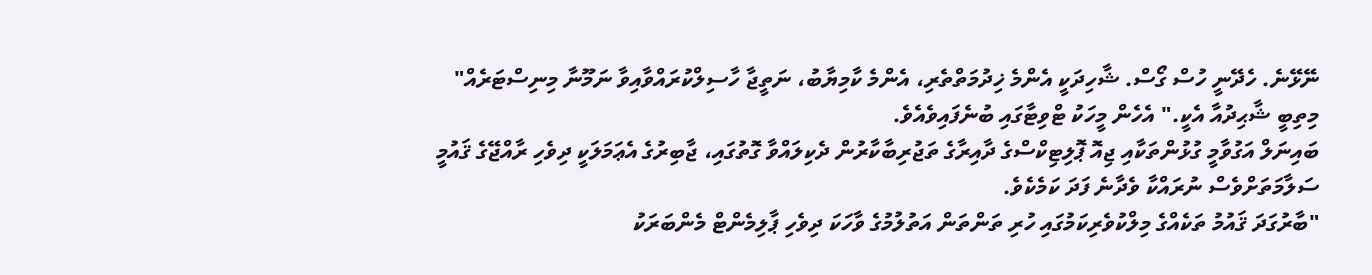ނޭޅޭނެ. ހެދޭނީ ހުސް ގޯސް. ޝާހިދަކީ އެންމެ ޚިދުމަތްތެރި، އެންމެ ކާމިޔާބު، ނަތީޖާ ހާސިލްކުރައްވާއިވާ ނަމޫނާ މިނިސްޓަރެއް" މިތިބީ ޝާޙިދުއާ އެކީ." އެހެން މީހަކު ޓްވިޓާގައި ބުނެފައިވެއެވެ.
ބައިނަލް އަގުވާމީ ގުޅުންތަކާއި ޖިއޮ ޕޮލިޓިކްސްގެ ދާއިރާގެ ތަޖުރިބާކާރުން ދެކިލައްވާ ގޮތުގައި، ޖާބިރުގެ އެޢަމަލަކީ ދިވެހި ރާއްޖޭގެ ޤައުމީ ސަލާމަތަށްވެސް ނުރައްކާ ވެދާނެ ފަދަ ކަމެކެވެ.
"ބާރުގަދަ ޤައުމު ތަކެއްގެ މިލްކުވެރިކަމުގައި ހުރި ތަންތަން އަތުލުމުގެ ވާހަކަ ދިވެހި ޕާލިމެންޓް މެންބަރަކު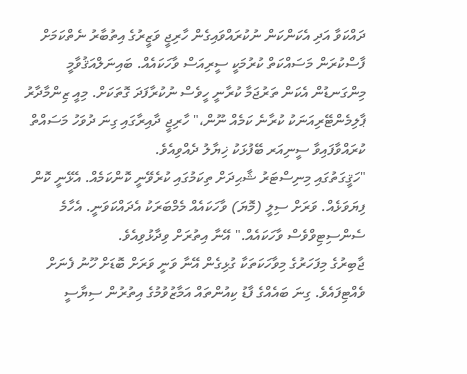ދައްކަވާ އަދި އެކަންކަން ނުކުރައްވައިގެން ހާރިޖީ ވަޒީރުގެ އިތުބާރު ނެތްކަމަށް ފާސްކުރަން މަސައްކަތް ކުރުމަކީ ސީރިއަސް ވާހަކައެއް. ބައިނަލްއަޤުވާމީ މިންގަނޑުން އެކަން ތަރުޖަމާ ކުރާނީ ހީވެސް ނުކުރާފަދަ ގޮތަކަށް. މިއީ ޒިންމާދާރު ޕާލިމެންޓޭރިއަނަކު ކުރާނެ ކަމެއް ނޫން،" ހާރިޖީ ދާއިރާގައި ގިނަ ދުވަހު މަސައްތް  ކުރައްވާފައިވާ ސީނިއަރ ބޭފުޅަކު ޚިޔާލު ދެއްވިއެވެ.
"ހަޤީގަތުގައި މިނިސްޓަރު ޝާޙިދަށް ތިކަމުގައި ކުރެވޭނީ ކޮންކަމެއް. އެޅޭނީ ކޮން ފިޔަވަޅެއް. ވަރަށް ސިލީ (މޮޔަ) ވާހަކައެއް މެމްބަރަކު އެދައްކަވަނީ. އެހާމެ ސެންސިޓިވްވެސް ވާހަކައެއް." އޭނާ އިތުރަށް ވިދާޅުވިއެވެ.
ޖާބިރުގެ މިފަހަރުގެ މިވާހަކަތަކާ ގުޅިގެން އޭނާ ވަނީ ވަރަށް ބޮޑަށް ހޫނު ފެނަށް ވެއްޓިފައެވެ. ގިނަ ބައެއްގެ ފާޑު ކިއުންތައް އަމާޒުވުމުގެ އިތުރުން ސިޔާސީ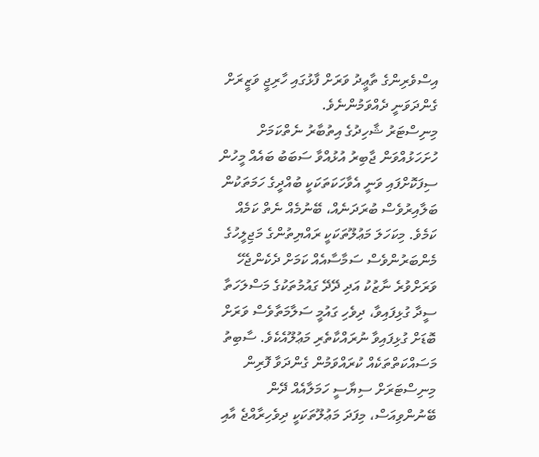އިސްވެރިންގެ ތާޢީދު ވަރަށް ފާޅުގައި ހާރިޖީ ވަޒީރަށް ގެންދަވަނީ ދެއްވަމުންނެވެ.
މިނިސްޓަރު ޝާހިދުގެ އިތުބާރު ނެތްކަމަށް ހުށަހަޅުއްވަން ޖާބިރު އުޅުއްވާ ސަބަބު ބައެއް މީހުން ސިފަކޮށްފައި ވަނީ އެވާހަކަތަކަކީ ބުއްދީގެ ހަމަތަކުން ބަލާއިރުވެސް ބުރަދަނެއް، ބޭނުމެއް ނެތް ކަމެއް ކަމެވެ. މިކަހަލަ މަޢުލޫތަކަކީ ރައްޔިތުންގެ މަޖިލީހުގެ މެންބަރުންވެސް ސަމާސާއެއް ކަމަށް ދެކެންޖެހޭ ވަރަށްވުރެ ނާޒުކު އަދި ދޭދޭ ގައުމުތަކުގެ މަސްލަހަތާ ސީދާ ގުޅިފައިވާ، ދިވެހި ގައުމީ ސަލާމަތާވެސް ވަރަށް ބޮޑަށް ގުޅިފައިވާ ނުރައްކާތެރި މަޢުލޫއެކެވެ. ސާބިތު މަސައްކަތްތަކެއް ކުރައްވަމުން ގެންދަވާ ފޮރިން މިނިސްޓަރަށް ސިޔާސީ ހަމަލާއެއް ދޭން ބޭނުންވިއަސް، މިފަދަ މަޢުލޫތަކަކީ ދިވެހިރާއްޖެ އާއި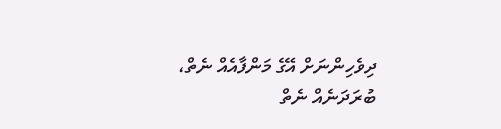ދިވެހިންނަށް އޭގެ މަންފާއެއް ނެތް، ބުރަދަނެއް ނެތް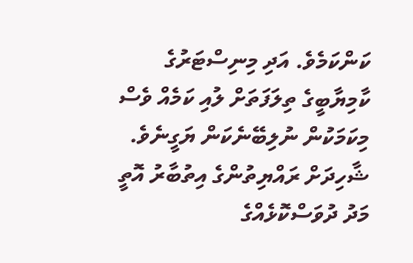ކަންކަމެވެ. އަދި މިނިސްޓަރުގެ ކާމިޔާބީގެ ތިލަފަތަށް ލުއި ކަމެއް ވެސް މިކަމަކުން ނުލިބޭނެކަން ޔަގީނެވެ.
ޝާހިދަށް ރައްޔިތުންގެ އިތުބާރު އޮތީ މަދު ދުވަސްކޮޅެއްގެ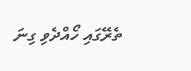ތެރޭގައި ހޯއްދެވި ގިނަ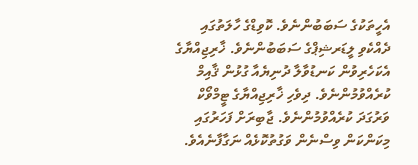އެހީތަކުގެ ސަބަބުންނެވެ. ކޮވިޑްގެ ހާލަތުގައި ދެއްކެވި ލީޑަރޝިޕްގެ ސަބަބުންނެވެ. ޚާރިޖިއްޔާގެ އެކަހެރިވުން ކަނޑުވާލާ ދުނިޔެއާ ގުޅުން ޤާއިމް ކުރެއްވުމުންނެވެ. ދިވެހި ޚާރިޖިއްޔާގެ ޓީމްވޯކް ވަރުގަދަ ކުރެއްވުމުންނެވެ. ޖާބިރަށް ފަހަރުގައި މިކަންކަން ވިސްނެން ވަގުތުކޮޅެއް ނަގާފާނެއެވެ.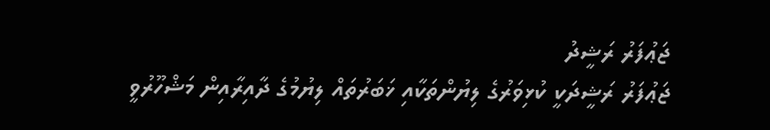ޖަޢުފަރު ރަޝީދު
ޖަޢުފަރު ރަޝީދަކީ ކުޅިވަރުގެ ލިޔުންތަކާއި ޚަބަރުތައް ލިޔުމުގެ ދާއިރާއިން މަޝްހޫރުވީ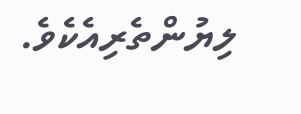ލިޔުންތެރިއެކެވެ.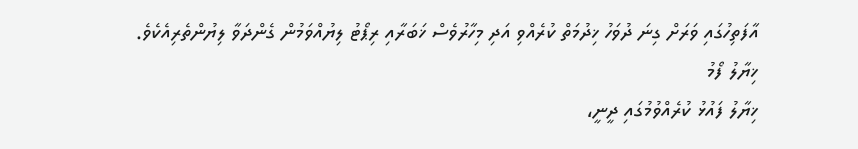އާފަތިހުގައި ވަރަށް ގިނަ ދުވަހު ޚިދުމަތް ކުރެއްވި އަދި މިހާރުވެސް ޚަބަރާއި ރިޕޯޓު ލިޔުއްވަމުން ގެންދަވާ ލިޔުންތެރިއެކެވެ.
ޚިޔާލު ފޯމު
ޚިޔާލު ފައުޅު ކުރެއްވުމުގައި ދީނީ،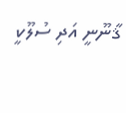ޤާނޫނީ އަދި ސުލޫކީ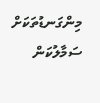މިންގަނޑުތަކަށް ސަމާލުކަން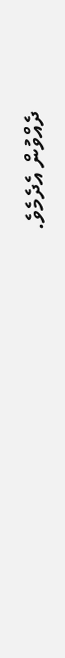ދެއްވުން އެދެމެވެ.